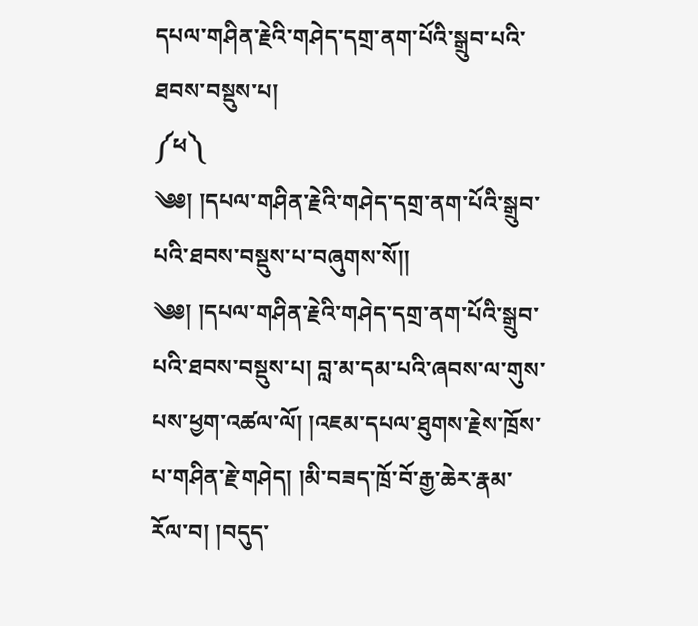དཔལ་གཤིན་རྗེའི་གཤེད་དགྲ་ནག་པོའི་སྒྲུབ་པའི་ཐབས་བསྡུས་པ།
༼ཕ༽
༄༅། །དཔལ་གཤིན་རྗེའི་གཤེད་དགྲ་ནག་པོའི་སྒྲུབ་པའི་ཐབས་བསྡུས་པ་བཞུགས་སོ།།
༄༅། །དཔལ་གཤིན་རྗེའི་གཤེད་དགྲ་ནག་པོའི་སྒྲུབ་པའི་ཐབས་བསྡུས་པ། བླ་མ་དམ་པའི་ཞབས་ལ་གུས་པས་ཕྱག་འཚལ་ལོ། །འཇམ་དཔལ་ཐུགས་རྗེས་ཁྲོས་པ་གཤིན་རྗེ་གཤེད། །མི་བཟད་ཁྲོ་བོ་རྒྱ་ཆེར་རྣམ་རོལ་བ། །བདུད་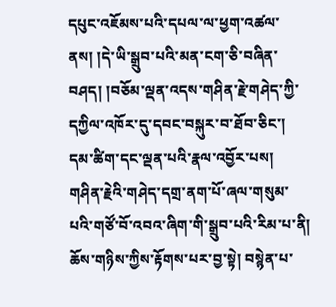དཔུང་འཇོམས་པའི་དཔལ་ལ་ཕྱག་འཚལ་ནས། །དེ་ཡི་སྒྲུབ་པའི་མན་ངག་ཅི་བཞིན་བཤད། །བཅོམ་ལྡན་འདས་གཤིན་རྗེ་གཤེད་ཀྱི་དཀྱིལ་འཁོར་དུ་དབང་བསྐུར་བ་ཐོབ་ཅིང་། དམ་ཚིག་དང་ལྡན་པའི་རྣལ་འབྱོར་པས། གཤིན་རྗེའི་གཤེད་དགྲ་ནག་པོ་ཞལ་གསུམ་པའི་གཙོ་བོ་འབའ་ཞིག་གི་སྒྲུབ་པའི་རིམ་པ་ནི། ཆོས་གཉིས་ཀྱིས་རྟོགས་པར་བྱ་སྟེ། བསྙེན་པ་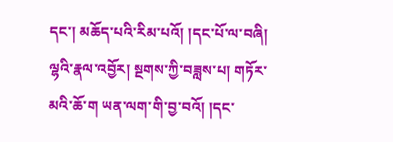དང་། མཆོད་པའི་རིམ་པའོ། །དང་པོ་ལ་བཞི། ལྷའི་རྣལ་འབྱོར། སྔགས་ཀྱི་བཟླས་པ། གཏོར་མའི་ཆོ་ག ཡན་ལག་གི་བྱ་བའོ། །དང་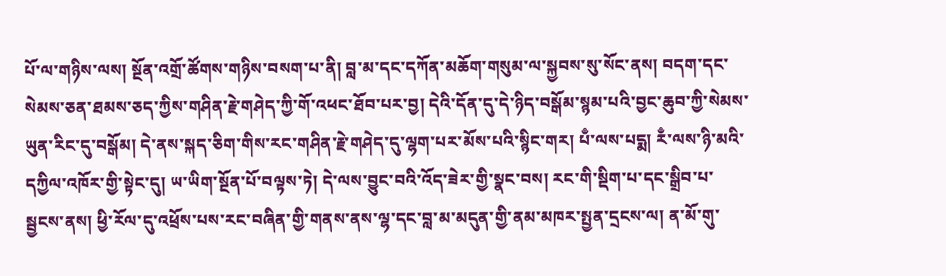པོ་ལ་གཉིས་ལས། སྔོན་འགྲོ་ཚོགས་གཉིས་བསག་པ་ནི། བླ་མ་དང་དཀོན་མཆོག་གསུམ་ལ་སྐྱབས་སུ་སོང་ནས། བདག་དང་སེམས་ཅན་ཐམས་ཅད་ཀྱིས་གཤིན་རྗེ་གཤེད་ཀྱི་གོ་འཕང་ཐོབ་པར་བྱ། དེའི་དོན་དུ་དེ་ཉིད་བསྒོམ་སྙམ་པའི་བྱང་ཆུབ་ཀྱི་སེམས་ཡུན་རིང་དུ་བསྒོམ། དེ་ནས་སྐད་ཅིག་གིས་རང་གཤིན་རྗེ་གཤེད་དུ་ལྷག་པར་མོས་པའི་སྙིང་གར། པྃ་ལས་པདྨ། རྃ་ལས་ཉི་མའི་དཀྱིལ་འཁོར་གྱི་སྟེང་དུ། ཡ་ཡིག་སྔོན་པོ་བལྟས་ཏེ། དེ་ལས་བྱུང་བའི་འོད་ཟེར་གྱི་སྣང་བས། རང་གི་སྡིག་པ་དང་སྒྲིབ་པ་སྦྱངས་ནས། ཕྱི་རོལ་དུ་འཕྲོས་པས་རང་བཞིན་གྱི་གནས་ནས་ལྷ་དང་བླ་མ་མདུན་གྱི་ནམ་མཁར་སྤྱན་དྲངས་ལ། ན་མོ་གུ་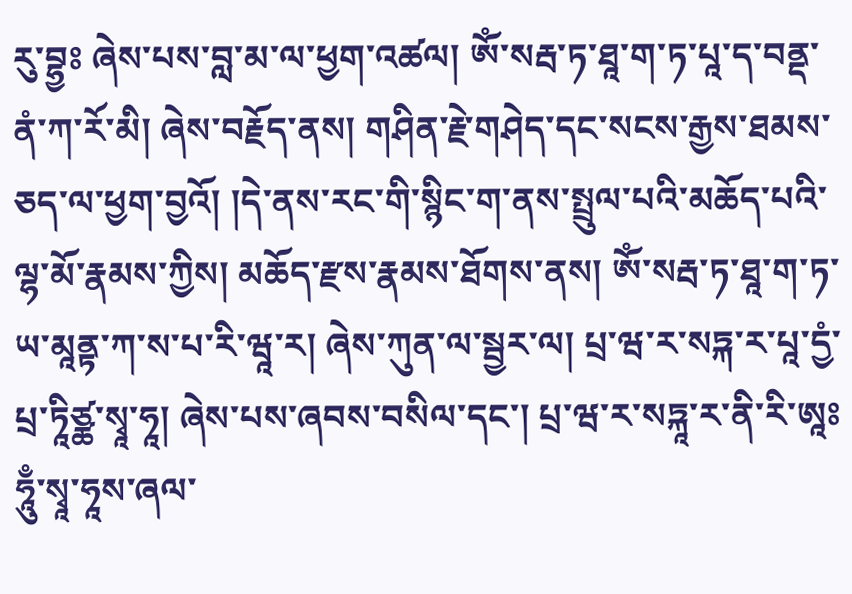རུ་བྷྱཿ ཞེས་པས་བླ་མ་ལ་ཕྱག་འཚལ། ཨོཾ་སརྦ་ཏ་ཐཱ་ག་ཏ་པཱ་ད་བནྡ་ནཾ་ཀ་རོ་མི། ཞེས་བརྗོད་ནས། གཤིན་རྗེ་གཤེད་དང་སངས་རྒྱས་ཐམས་ཅད་ལ་ཕྱག་བྱའོ། །དེ་ནས་རང་གི་སྙིང་ག་ནས་སྤྲུལ་པའི་མཆོད་པའི་ལྷ་མོ་རྣམས་ཀྱིས། མཆོད་རྫས་རྣམས་ཐོགས་ནས། ཨོཾ་སརྦ་ཏ་ཐཱ་ག་ཏ་ཡ་མཱནྟ་ཀ་ས་པ་རི་ཝཱ་ར། ཞེས་ཀུན་ལ་སྦྱར་ལ། པྲ་ཝ་ར་སཏྐ་ར་པཱ་དྱཾ་པྲ་ཏཱིཙྪ་སྭཱ་ཧཱ། ཞེས་པས་ཞབས་བསིལ་དང་། པྲ་ཝ་ར་སཏྐཱ་ར་ནི་རི་ཨཱཿཧཱུྃ་སྭཱ་ཧཱས་ཞལ་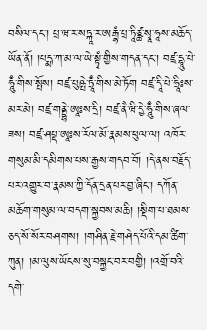བསིལ་དང་། པྲ་ཝ་ར་སཏྐཱ་ར་ཨརྒྷཾ་པྲ་ཏཱིཙྪ་སྭཱ་ཧཱས་མཆོད་ཡོན་ནོ། །པདྨ་ཀ་མ་ལ་ཡེ་སྟྭཾ་གྱིས་གདན་དང་། བཛྲ་དྷཱུ་པེ་ཧཱུྃ་གིས་སྤོས། བཛྲ་པུཥྤེ་ཏྲཱྃ་གིས་མེ་ཏོག བཛྲ་དཱི་པེ་ཧྲཱིཿས་མར་མེ། བཛྲ་གནྡྷེ་ཨཱཿས་དྲི། བཛྲ་ནཻ་ཝི་དྱེ་ཧཱུྃ་གིས་ཞལ་ཟས། བཛྲ་ཤཔྡ་ཨཱཿས་རོལ་མོ་རྣམས་ཕུལ་ལ། འཁོར་གསུམ་མི་དམིགས་པས་རྒྱས་གདབ་བོ། །དེ་ནས་བརྗོད་པར་འགྱུར་བ་རྣམས་ཀྱི་དོན་དྲན་པར་བྱ་ཞིང་། དཀོན་མཆོག་གསུམ་ལ་བདག་སྐྱབས་མཆི། །སྡིག་པ་ཐམས་ཅད་སོ་སོར་བཤགས། །གཤིན་རྗེ་གཤེད་པོའི་དམ་ཚིག་ཀུན། །མ་ལུས་ཡོངས་སུ་བསྐྱང་བར་བགྱི། །འགྲོ་བའི་དགེ་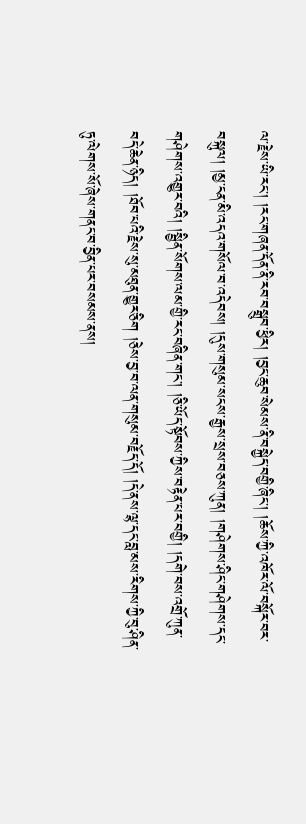ལ་རྗེས་ཡི་རང་། །རང་གཞན་དོན་ནི་རབ་བསྒྲུབ་ཕྱིར། །བྱང་ཆུབ་སེམས་ནི་བསྐྱེད་བགྱི་ཞིང་། །ཆོས་ཀྱི་འཁོར་ལོ་བསྐོར་བར་བསྐུལ། །མྱ་ངན་མི་འདའ་གསོལ་བ་འདེབས། །དུས་གསུམ་སངས་རྒྱས་སྲས་བཅས་ཀུན། །གཤེགས་ཤིང་གཤེགས་དང་གཤེགས་འགྱུར་བའི། །སྦྱིན་སོགས་ལམ་གྱི་རང་བཞིན་གང་། །ཅི་ཡོད་སྟོབས་ཀྱིས་བརྟེན་པར་བགྱི། །དགེ་བས་འགྲོ་ཀུན་བདེ་ཆེན་ཉིད། །ཐོབ་པའི་རྗེས་སུ་མཐུན་གྱུར་ཅིག །ཅེས་བྱ་བ་ལན་གསུམ་བརྗོད་དོ། །དེ་ནས་ལྷ་དང་བླ་མས་རིགས་ཀྱི་བུ་ཤིན་ཏུ་ལེགས་སོ་ཞེས་གནང་བ་བྱིན་པར་བསམས་ནས།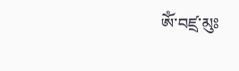ཨོཾ་བཛྲ་མུཿ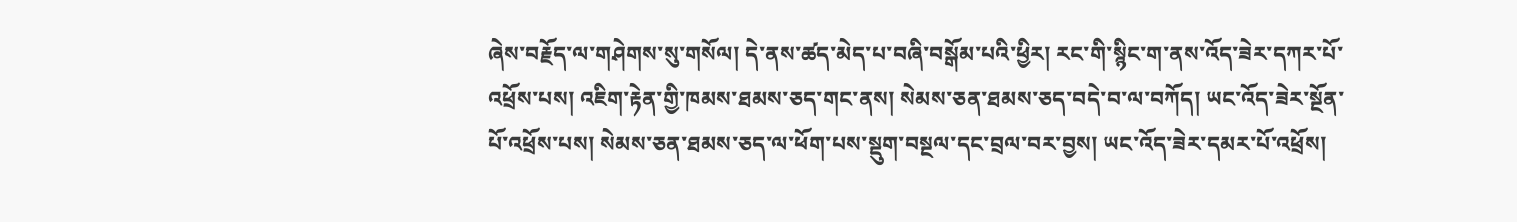ཞེས་བརྗོད་ལ་གཤེགས་སུ་གསོལ། དེ་ནས་ཚད་མེད་པ་བཞི་བསྒོམ་པའི་ཕྱིར། རང་གི་སྙིང་ག་ནས་འོད་ཟེར་དཀར་པོ་འཕྲོས་པས། འཇིག་རྟེན་གྱི་ཁམས་ཐམས་ཅད་གང་ནས། སེམས་ཅན་ཐམས་ཅད་བདེ་བ་ལ་བཀོད། ཡང་འོད་ཟེར་སྔོན་པོ་འཕྲོས་པས། སེམས་ཅན་ཐམས་ཅད་ལ་ཕོག་པས་སྡུག་བསྔལ་དང་བྲལ་བར་བྱས། ཡང་འོད་ཟེར་དམར་པོ་འཕྲོས།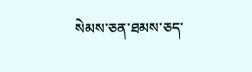སེམས་ཅན་ཐམས་ཅད་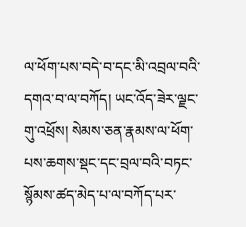ལ་ཕོག་པས་བདེ་བ་དང་མི་འབྲལ་བའི་དགའ་བ་ལ་བཀོད། ཡང་འོད་ཟེར་ལྗང་གུ་འཕྲོས། སེམས་ཅན་རྣམས་ལ་ཕོག་པས་ཆགས་སྡང་དང་བྲལ་བའི་བཏང་སྙོམས་ཚད་མེད་པ་ལ་བཀོད་པར་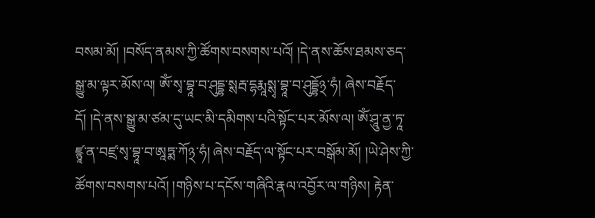བསམ་མོ། །བསོད་ནམས་ཀྱི་ཚོགས་བསགས་པའོ། །དེ་ནས་ཆོས་ཐམས་ཅད་སྒྱུ་མ་ལྟར་མོས་ལ། ཨོཾ་སྭ་བྷཱ་བ་ཤུདྡྷ་སྶརྦ་དྷརྨཱསྶྭ་བྷཱ་བ་ཤུདྡྷོ྅་ཧཾ། ཞེས་བརྗོད་དོ། །དེ་ནས་སྒྱུ་མ་ཙམ་དུ་ཡང་མི་དམིགས་པའི་སྟོང་པར་མོས་ལ། ཨོཾ་ཤཱུ་ནྱ་ཏཱ་ཛྙཱ་ན་བཛྲ་སྭ་བྷཱ་བ་ཨཱཏྨ་ཀོ྅་ཧཾ། ཞེས་བརྗོད་ལ་སྟོང་པར་བསྒོམ་མོ། །ཡེ་ཤེས་ཀྱི་ཚོགས་བསགས་པའོ། །གཉིས་པ་དངོས་གཞིའི་རྣལ་འབྱོར་ལ་གཉིས། རྟེན་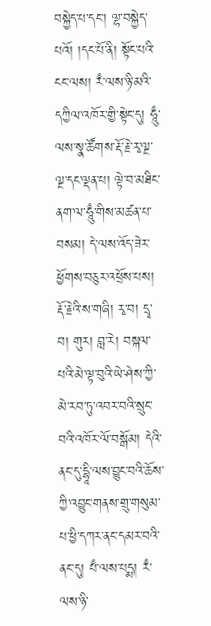བསྐྱེད་པ་དང་། ལྷ་བསྐྱེད་པའོ། །དང་པོ་ནི། སྟོང་པའི་ངང་ལས། རྃ་ལས་ཉི་མའི་དཀྱིལ་འཁོར་གྱི་སྟེང་དུ། ཧཱུྃ་ལས་སྣ་ཚོགས་རྡོ་རྗེ་རྭ་ལྔ་ལྔ་དང་ལྡན་པ། ལྟེ་བ་མཐིང་ནག་ལ་ཧཱུྃ་གིས་མཚན་པ་བསམ། དེ་ལས་འོད་ཟེར་ཕྱོགས་བཅུར་འཕྲོས་པས། རྡོ་རྗེའི་ས་གཞི། རྭ་བ། དྲྭ་བ། གུར། བླ་རེ། བསྐལ་པའི་མེ་ལྟ་བུའི་ཡེ་ཤེས་ཀྱི་མེ་རབ་ཏུ་འབར་བའི་སྲུང་བའི་འཁོར་ལོ་བསྒོམ། དེའི་ནང་དུ་དྷཱི་ལས་བྱུང་བའི་ཆོས་ཀྱི་འབྱུང་གནས་གྲུ་གསུམ་པ་ཕྱི་དཀར་ནང་དམར་བའི་ནང་དུ། པྃ་ལས་པདྨ། རྃ་ལས་ཉི་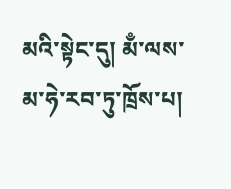མའི་སྟེང་དུ། མྃ་ལས་མ་ཧེ་རབ་ཏུ་ཁྲོས་པ།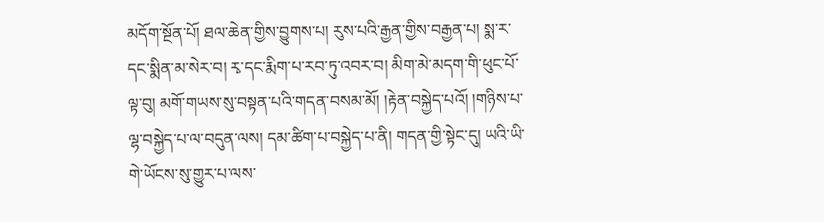མདོག་སྔོན་པོ། ཐལ་ཆེན་གྱིས་བྱུགས་པ། རུས་པའི་རྒྱན་གྱིས་བརྒྱན་པ། སྨ་ར་དང་སྨིན་མ་སེར་བ། རྭ་དང་རྨིག་པ་རབ་ཏུ་འབར་བ། མིག་མེ་མདག་གི་ཕུང་པོ་ལྟ་བུ། མགོ་གཡས་སུ་བསྟན་པའི་གདན་བསམ་མོ། །རྟེན་བསྐྱེད་པའོ། །གཉིས་པ་ལྷ་བསྐྱེད་པ་ལ་བདུན་ལས། དམ་ཚིག་པ་བསྐྱེད་པ་ནི། གདན་གྱི་སྟེང་དུ། ཡའི་ཡི་གེ་ཡོངས་སུ་གྱུར་པ་ལས་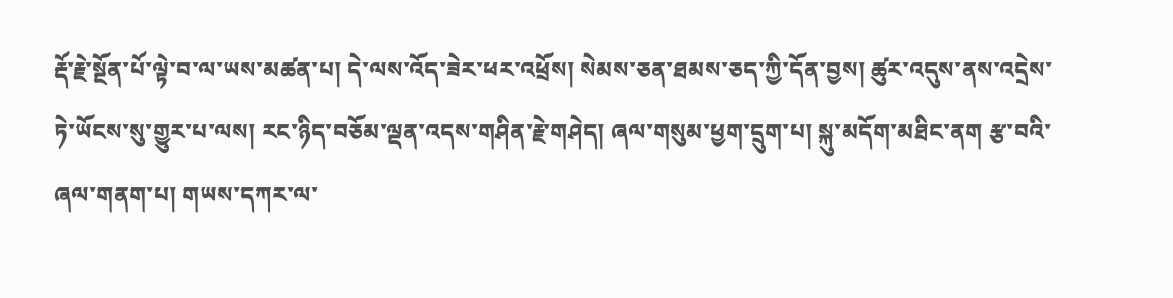རྡོ་རྗེ་སྔོན་པོ་ལྟེ་བ་ལ་ཡས་མཚན་པ། དེ་ལས་འོད་ཟེར་ཕར་འཕྲོས། སེམས་ཅན་ཐམས་ཅད་ཀྱི་དོན་བྱས། ཚུར་འདུས་ནས་འདྲེས་ཏེ་ཡོངས་སུ་གྱུར་པ་ལས། རང་ཉིད་བཅོམ་ལྡན་འདས་གཤིན་རྗེ་གཤེད། ཞལ་གསུམ་ཕྱག་དྲུག་པ། སྐུ་མདོག་མཐིང་ནག རྩ་བའི་ཞལ་གནག་པ། གཡས་དཀར་ལ་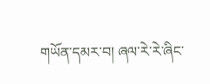གཡོན་དམར་བ། ཞལ་རེ་རེ་ཞིང་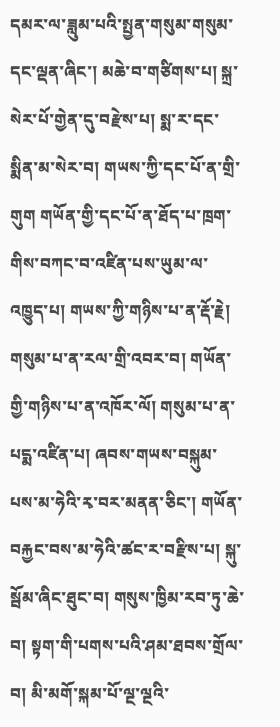དམར་ལ་ཟླུམ་པའི་སྤྱན་གསུམ་གསུམ་དང་ལྡན་ཞིང་། མཆེ་བ་གཙིགས་པ། སྐྲ་སེར་པོ་གྱེན་དུ་བརྫེས་པ། སྨ་ར་དང་སྨིན་མ་སེར་བ། གཡས་ཀྱི་དང་པོ་ན་གྲི་གུག གཡོན་གྱི་དང་པོ་ན་ཐོད་པ་ཁྲག་གིས་བཀང་བ་འཛིན་པས་ཡུམ་ལ་འཁྱུད་པ། གཡས་ཀྱི་གཉིས་པ་ན་རྡོ་རྗེ། གསུམ་པ་ན་རལ་གྲི་འབར་བ། གཡོན་གྱི་གཉིས་པ་ན་འཁོར་ལོ། གསུམ་པ་ན་པདྨ་འཛིན་པ། ཞབས་གཡས་བསྐུམ་པས་མ་ཧེའི་རྭ་བར་མནན་ཅིང་། གཡོན་བརྐྱང་བས་མ་ཧེའི་ཚང་ར་བརྫིས་པ། སྐུ་སྦོམ་ཞིང་ཐུང་བ། གསུས་ཁྱིམ་རབ་ཏུ་ཆེ་བ། སྟག་གི་པགས་པའི་ཤམ་ཐབས་གྲོལ་བ། མི་མགོ་སྐམ་པོ་ལྔ་ལྔའི་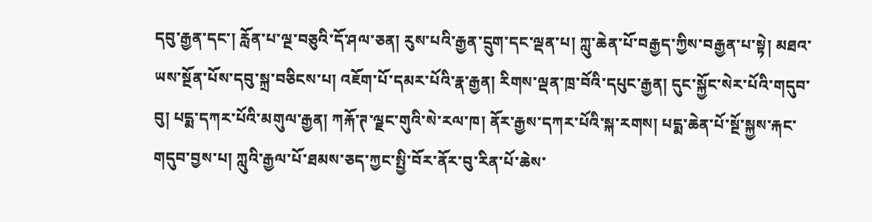དབུ་རྒྱན་དང་། རློན་པ་ལྔ་བཅུའི་དོ་ཤལ་ཅན། རུས་པའི་རྒྱན་དྲུག་དང་ལྡན་པ། ཀླུ་ཆེན་པོ་བརྒྱད་ཀྱིས་བརྒྱན་པ་སྟེ། མཐའ་ཡས་སྔོན་པོས་དབུ་སྐྲ་བཅིངས་པ། འཇོག་པོ་དམར་པོའི་རྣ་རྒྱན། རིགས་ལྡན་ཁྲ་བོའི་དཔུང་རྒྱན། དུང་སྐྱོང་སེར་པོའི་གདུབ་བུ། པདྨ་དཀར་པོའི་མགུལ་རྒྱན། ཀརྐོ་ཊ་ལྗང་གུའི་སེ་རལ་ཁ། ནོར་རྒྱས་དཀར་པོའི་སྐ་རགས། པདྨ་ཆེན་པོ་སྔོ་སྐྱས་རྐང་གདུབ་བྱས་པ། ཀླུའི་རྒྱལ་པོ་ཐམས་ཅད་ཀྱང་སྤྱི་བོར་ནོར་བུ་རིན་པོ་ཆེས་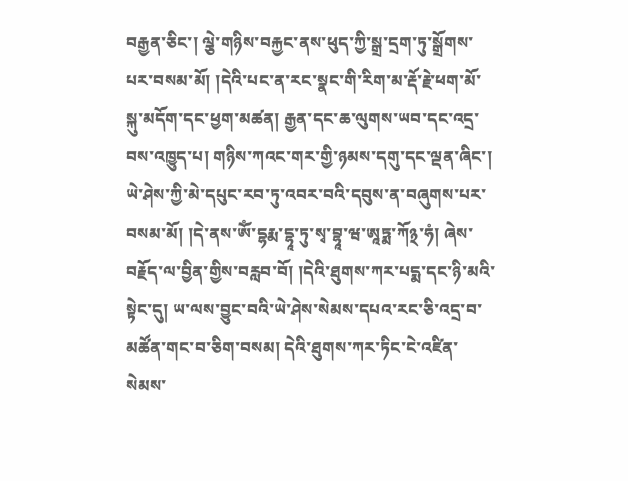བརྒྱན་ཅིང་། ལྕེ་གཉིས་བརྐྱང་ནས་ཕུད་ཀྱི་སྒྲ་དྲག་ཏུ་སྒྲོགས་པར་བསམ་མོ། །དེའི་པང་ན་རང་སྣང་གི་རིག་མ་རྡོ་རྗེ་ཕག་མོ་སྐུ་མདོག་དང་ཕྱག་མཚན། རྒྱན་དང་ཆ་ལུགས་ཡབ་དང་འདྲ་བས་འཁྱུད་པ། གཉིས་ཀའང་གར་གྱི་ཉམས་དགུ་དང་ལྡན་ཞིང་། ཡེ་ཤེས་ཀྱི་མེ་དཔུང་རབ་ཏུ་འབར་བའི་དབུས་ན་བཞུགས་པར་བསམ་མོ། །དེ་ནས་ཨོཾ་དྷརྨ་དྷཱ་ཏུ་སྭ་བྷཱ་ཝ་ཨཱཏྨ་ཀོ྅་ཧཾ། ཞེས་བརྗོད་ལ་བྱིན་གྱིས་བརླབ་བོ། །དེའི་ཐུགས་ཀར་པདྨ་དང་ཉི་མའི་སྟེང་དུ། ཡ་ལས་བྱུང་བའི་ཡེ་ཤེས་སེམས་དཔའ་རང་ཅི་འདྲ་བ་མཚོན་གང་བ་ཅིག་བསམ། དེའི་ཐུགས་ཀར་ཏིང་ངེ་འཛིན་སེམས་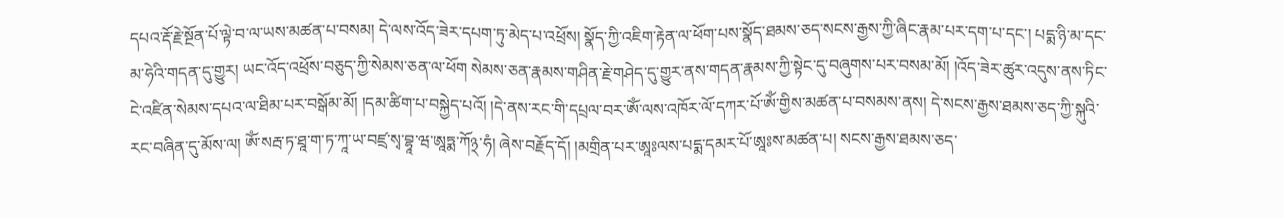དཔའ་རྡོ་རྗེ་སྔོན་པོ་ལྟེ་བ་ལ་ཡས་མཚན་པ་བསམ། དེ་ལས་འོད་ཟེར་དཔག་ཏུ་མེད་པ་འཕྲོས། སྣོད་ཀྱི་འཇིག་རྟེན་ལ་ཕོག་པས་སྣོད་ཐམས་ཅད་སངས་རྒྱས་ཀྱི་ཞིང་རྣམ་པར་དག་པ་དང་། པདྨ་ཉི་མ་དང་མ་ཧེའི་གདན་དུ་གྱུར། ཡང་འོད་འཕྲོས་བཅུད་ཀྱི་སེམས་ཅན་ལ་ཕོག སེམས་ཅན་རྣམས་གཤིན་རྗེ་གཤེད་དུ་གྱུར་ནས་གདན་རྣམས་ཀྱི་སྟེང་དུ་བཞུགས་པར་བསམ་མོ། །འོད་ཟེར་ཚུར་འདུས་ནས་ཏིང་ངེ་འཛིན་སེམས་དཔའ་ལ་ཐིམ་པར་བསྒོམ་མོ། །དམ་ཚིག་པ་བསྐྱེད་པའོ། །དེ་ནས་རང་གི་དཔྲལ་བར་ཨོཾ་ལས་འཁོར་ལོ་དཀར་པོ་ཨོཾ་གྱིས་མཚན་པ་བསམས་ནས། དེ་སངས་རྒྱས་ཐམས་ཅད་ཀྱི་སྐུའི་རང་བཞིན་དུ་མོས་ལ། ཨོཾ་སརྦ་ཏ་ཐཱ་ག་ཏ་ཀཱ་ཡ་བཛྲ་སྭ་བྷཱ་ཝ་ཨཱཏྨ་ཀོ྅་ཧཾ། ཞེས་བརྗོད་དོ། །མགྲིན་པར་ཨཱཿལས་པདྨ་དམར་པོ་ཨཱཿས་མཚན་པ། སངས་རྒྱས་ཐམས་ཅད་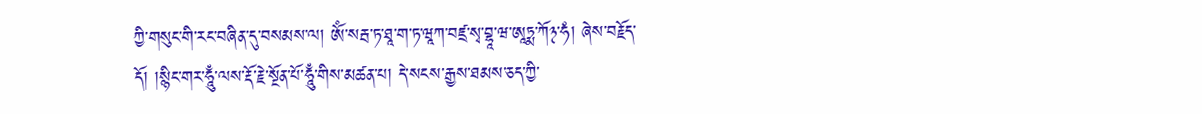ཀྱི་གསུང་གི་རང་བཞིན་དུ་བསམས་ལ། ཨོཾ་སརྦ་ཏ་ཐཱ་ག་ཏ་ཝཱཀ་བཛྲ་སྭ་བྷཱ་ཝ་ཨཱཏྨ་ཀོ྅་ཧཾ། ཞེས་བརྗོད་དོ། །སྙིང་གར་ཧཱུྃ་ལས་རྡོ་རྗེ་སྔོན་པོ་ཧཱུྃ་གིས་མཚན་པ། དེ་སངས་རྒྱས་ཐམས་ཅད་ཀྱི་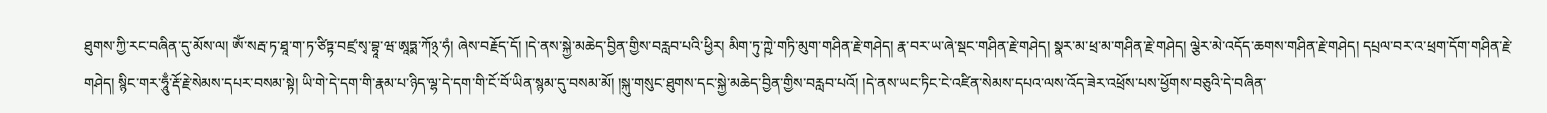ཐུགས་ཀྱི་རང་བཞིན་དུ་མོས་ལ། ཨོཾ་སརྦ་ཏ་ཐཱ་ག་ཏ་ཙིཏྟ་བཛྲ་སྭ་བྷཱ་ཝ་ཨཱཏྨ་ཀོ྅་ཧཾ། ཞེས་བརྗོད་དོ། །དེ་ནས་སྐྱེ་མཆེད་བྱིན་གྱིས་བརླབ་པའི་ཕྱིར། མིག་ཏུ་ཀྵེ་གཏི་མུག་གཤིན་རྗེ་གཤེད། རྣ་བར་ཡ་ཞེ་སྡང་གཤིན་རྗེ་གཤེད། སྣར་མ་ཕྲ་མ་གཤིན་རྗེ་གཤེད། ལྕེར་མེ་འདོད་ཆགས་གཤིན་རྗེ་གཤེད། དཔྲལ་བར་འ་ཕྲག་དོག་གཤིན་རྗེ་གཤེད། སྙིང་གར་ཧཱུྃ་རྡོ་རྗེ་སེམས་དཔར་བསམ་སྟེ། ཡི་གེ་དེ་དག་གི་རྣམ་པ་ཉིད་ལྷ་དེ་དག་གི་ངོ་བོ་ཡིན་སྙམ་དུ་བསམ་མོ། །སྐུ་གསུང་ཐུགས་དང་སྐྱེ་མཆེད་བྱིན་གྱིས་བརླབ་པའོ། །དེ་ནས་ཡང་ཏིང་ངེ་འཛིན་སེམས་དཔའ་ལས་འོད་ཟེར་འཕྲོས་པས་ཕྱོགས་བཅུའི་དེ་བཞིན་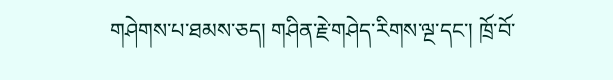གཤེགས་པ་ཐམས་ཅད། གཤིན་རྗེ་གཤེད་རིགས་ལྔ་དང་། ཁྲོ་བོ་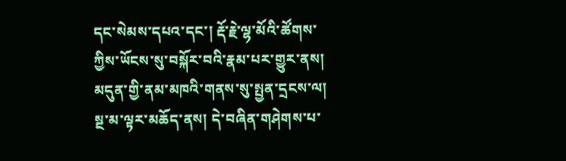དང་སེམས་དཔའ་དང་། རྡོ་རྗེ་ལྷ་མོའི་ཚོགས་ཀྱིས་ཡོངས་སུ་བསྐོར་བའི་རྣམ་པར་གྱུར་ནས། མདུན་གྱི་ནམ་མཁའི་གནས་སུ་སྤྱན་དྲངས་ལ། སྔ་མ་ལྟར་མཆོད་ནས། དེ་བཞིན་གཤེགས་པ་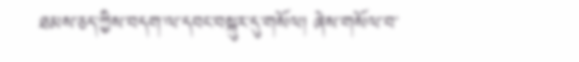ཐམས་ཅད་ཀྱིས་བདག་ལ་དབང་བསྐུར་དུ་གསོལ། ཞེས་གསོལ་བ་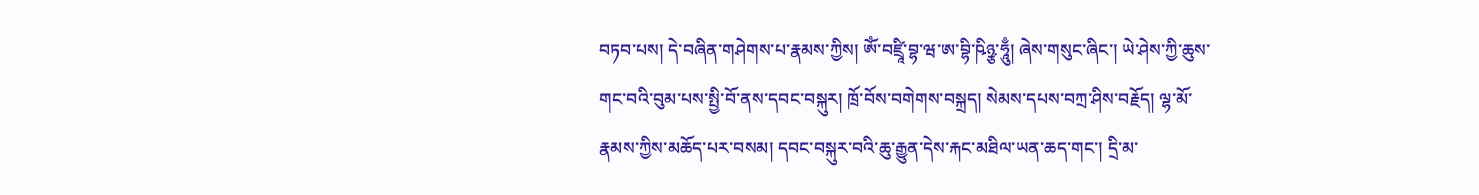བཏབ་པས། དེ་བཞིན་གཤེགས་པ་རྣམས་ཀྱིས། ཨོཾ་བཛྲཱི་བྷ་ཝ་ཨ་བྷི་ཥིཉྩ་ཧཱུྃ། ཞེས་གསུང་ཞིང་། ཡེ་ཤེས་ཀྱི་ཆུས་གང་བའི་བུམ་པས་སྤྱི་བོ་ནས་དབང་བསྐུར། ཁྲོ་བོས་བགེགས་བསྐྲད། སེམས་དཔས་བཀྲ་ཤིས་བརྗོད། ལྷ་མོ་རྣམས་ཀྱིས་མཆོད་པར་བསམ། དབང་བསྐུར་བའི་ཆུ་རྒྱུན་དེས་རྐང་མཐིལ་ཡན་ཆད་གང་། དྲི་མ་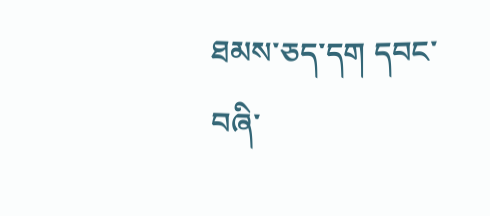ཐམས་ཅད་དག དབང་བཞི་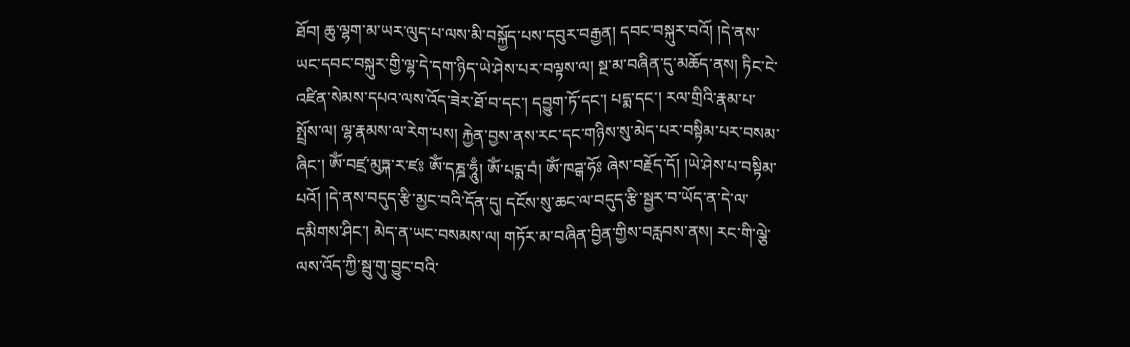ཐོབ། ཆུ་ལྷག་མ་ཡར་ལུད་པ་ལས་མི་བསྐྱོད་པས་དབུར་བརྒྱན། དབང་བསྐུར་བའོ། །དེ་ནས་ཡང་དབང་བསྐུར་གྱི་ལྷ་དེ་དག་ཉིད་ཡེ་ཤེས་པར་བལྟས་ལ། སྔ་མ་བཞིན་དུ་མཆོད་ནས། ཏིང་ངེ་འཛིན་སེམས་དཔའ་ལས་འོད་ཟེར་ཐོ་བ་དང་། དབྱུག་ཏོ་དང་། པདྨ་དང་། རལ་གྲིའི་རྣམ་པ་སྤྲོས་ལ། ལྷ་རྣམས་ལ་རེག་པས། རྐྱེན་བྱས་ནས་རང་དང་གཉིས་སུ་མེད་པར་བསྟིམ་པར་བསམ་ཞིང་། ཨོཾ་བཛྲ་མུཏྐ་ར་ཛཿ ཨོཾ་དཎྜ་ཧཱུྃ། ཨོཾ་པདྨ་བཾ། ཨོཾ་ཁཌྒ་ཧོཿ ཞེས་བརྗོད་དོ། །ཡེ་ཤེས་པ་བསྟིམ་པའོ། །དེ་ནས་བདུད་རྩི་མྱང་བའི་དོན་དུ། དངོས་སུ་ཆང་ལ་བདུད་རྩི་སྦྱར་བ་ཡོད་ན་དེ་ལ་དམིགས་ཤིང་། མེད་ན་ཡང་བསམས་ལ། གཏོར་མ་བཞིན་བྱིན་གྱིས་བརླབས་ནས། རང་གི་ལྕེ་ལས་འོད་ཀྱི་སྦུ་གུ་བྱུང་བའི་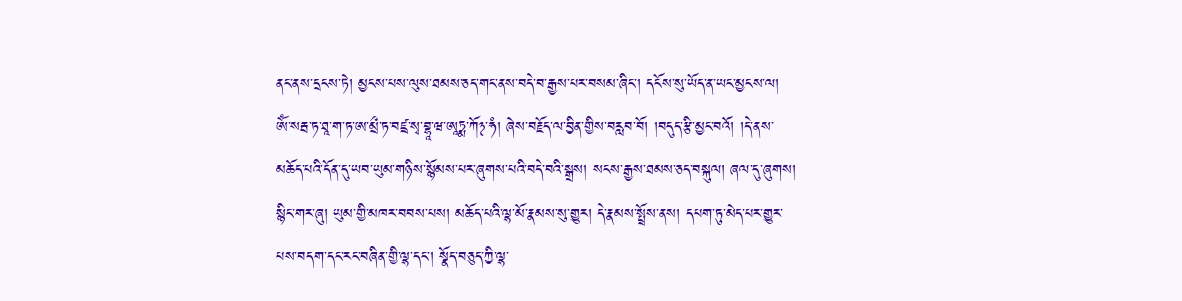ནང་ནས་དྲངས་ཏེ། མྱངས་པས་ལུས་ཐམས་ཅད་གང་ནས་བདེ་བ་རྒྱས་པར་བསམ་ཞིང་། དངོས་སུ་ཡོད་ན་ཡང་མྱངས་ལ། ཨོཾ་སརྦ་ཏ་ཐཱ་ག་ཏ་ཨ་མྲྀ་ཏ་བཛྲ་སྭ་བྷཱ་ཝ་ཨཱཏྨ་ཀོ྅་ཧཾ། ཞེས་བརྗོད་ལ་བྱིན་གྱིས་བརླབ་བོ། །བདུད་རྩི་མྱང་བའོ། །དེ་ནས་མཆོད་པའི་དོན་དུ་ཡབ་ཡུམ་གཉིས་སྙོམས་པར་ཞུགས་པའི་བདེ་བའི་སྒྲས། སངས་རྒྱས་ཐམས་ཅད་བསྐུལ། ཞལ་དུ་ཞུགས། སྙིང་གར་ཞུ། ཡུམ་གྱི་མཁར་བབས་པས། མཆོད་པའི་ལྷ་མོ་རྣམས་སུ་གྱུར། དེ་རྣམས་སྤྲོས་ནས། དཔག་ཏུ་མེད་པར་གྱུར་པས་བདག་དང་རང་བཞིན་གྱི་ལྷ་དང་། སྣོད་བཅུད་ཀྱི་ལྷ་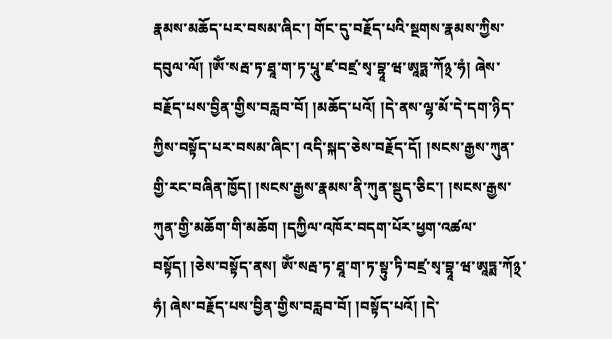རྣམས་མཆོད་པར་བསམ་ཞིང་། གོང་དུ་བརྗོད་པའི་སྔགས་རྣམས་ཀྱིས་དབུལ་ལོ། །ཨོཾ་སརྦ་ཏ་ཐཱ་ག་ཏ་པཱུ་ཛ་བཛྲ་སྭ་བྷཱ་ཝ་ཨཱཏྨ་ཀོ྅་ཧཾ། ཞེས་བརྗོད་པས་བྱིན་གྱིས་བརླབ་བོ། །མཆོད་པའོ། །དེ་ནས་ལྷ་མོ་དེ་དག་ཉིད་ཀྱིས་བསྟོད་པར་བསམ་ཞིང་། འདི་སྐད་ཅེས་བརྗོད་དོ། །སངས་རྒྱས་ཀུན་གྱི་རང་བཞིན་ཁྱོད། །སངས་རྒྱས་རྣམས་ནི་ཀུན་སྡུད་ཅིང་། །སངས་རྒྱས་ཀུན་གྱི་མཆོག་གི་མཆོག །དཀྱིལ་འཁོར་བདག་པོར་ཕྱག་འཚལ་བསྟོད། །ཅེས་བསྟོད་ནས། ཨོཾ་སརྦ་ཏ་ཐཱ་ག་ཏ་སྟུ་ཏི་བཛྲ་སྭ་བྷཱ་ཝ་ཨཱཏྨ་ཀོ྅་ཧཾ། ཞེས་བརྗོད་པས་བྱིན་གྱིས་བརླབ་བོ། །བསྟོད་པའོ། །དེ་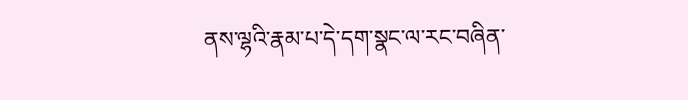ནས་ལྷའི་རྣམ་པ་དེ་དག་སྣང་ལ་རང་བཞིན་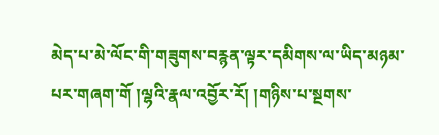མེད་པ་མེ་ལོང་གི་གཟུགས་བརྙན་ལྟར་དམིགས་ལ་ཡིད་མཉམ་པར་གཞག་གོ །ལྷའི་རྣལ་འབྱོར་རོ། །གཉིས་པ་སྔགས་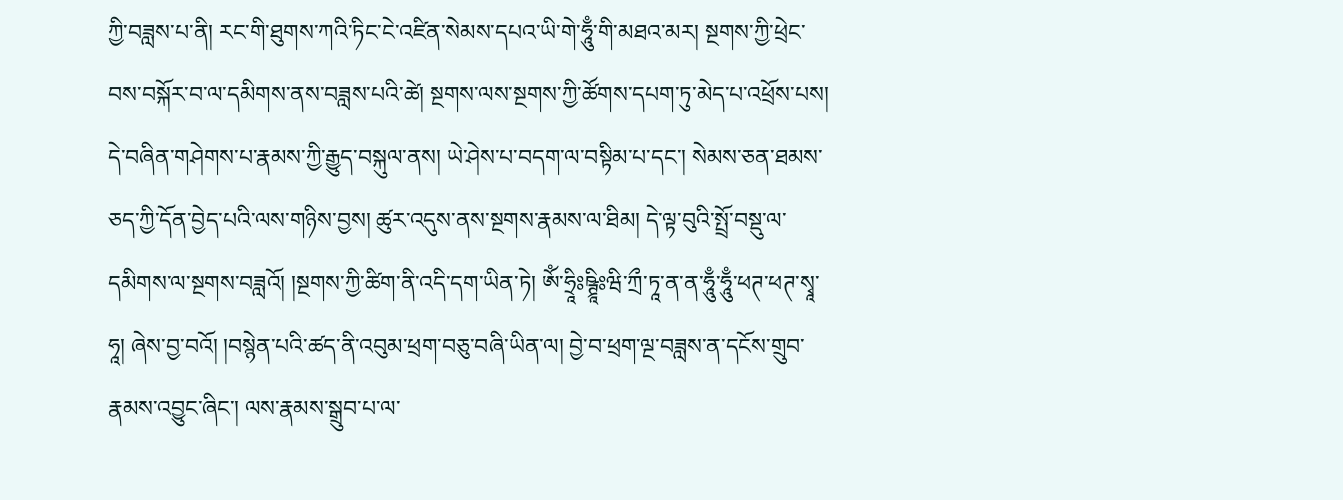ཀྱི་བཟླས་པ་ནི། རང་གི་ཐུགས་ཀའི་ཏིང་ངེ་འཛིན་སེམས་དཔའ་ཡི་གེ་ཧཱུྃ་གི་མཐའ་མར། སྔགས་ཀྱི་ཕྲེང་བས་བསྐོར་བ་ལ་དམིགས་ནས་བཟླས་པའི་ཚེ། སྔགས་ལས་སྔགས་ཀྱི་ཚོགས་དཔག་ཏུ་མེད་པ་འཕྲོས་པས། དེ་བཞིན་གཤེགས་པ་རྣམས་ཀྱི་རྒྱུད་བསྐུལ་ནས། ཡེ་ཤེས་པ་བདག་ལ་བསྟིམ་པ་དང་། སེམས་ཅན་ཐམས་ཅད་ཀྱི་དོན་བྱེད་པའི་ལས་གཉིས་བྱས། ཚུར་འདུས་ནས་སྔགས་རྣམས་ལ་ཐིམ། དེ་ལྟ་བུའི་སྤྲོ་བསྡུ་ལ་དམིགས་ལ་སྔགས་བཟླའོ། །སྔགས་ཀྱི་ཚིག་ནི་འདི་དག་ཡིན་ཏེ། ཨོཾ་ཧྲཱིཿཥྚྲཱིཿཝི་ཀྲྀ་ཏཱ་ན་ན་ཧཱུྃ་ཧཱུྃ་ཕཊ་ཕཊ་སྭཱ་ཧཱ། ཞེས་བྱ་བའོ། །བསྙེན་པའི་ཚད་ནི་འབུམ་ཕྲག་བཅུ་བཞི་ཡིན་ལ། བྱེ་བ་ཕྲག་ལྔ་བཟླས་ན་དངོས་གྲུབ་རྣམས་འབྱུང་ཞིང་། ལས་རྣམས་སྒྲུབ་པ་ལ་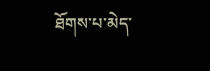ཐོགས་པ་མེད་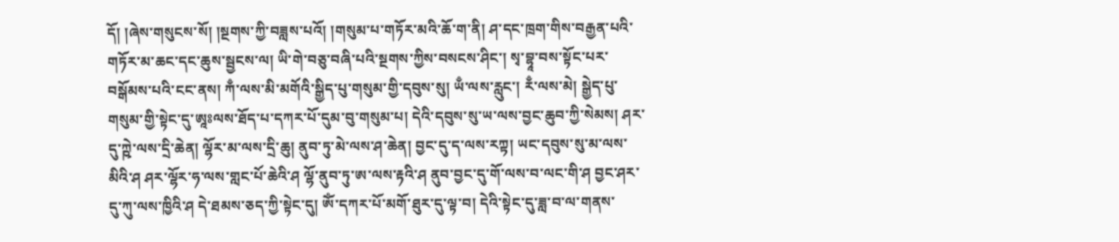དོ། །ཞེས་གསུངས་སོ། །སྔགས་ཀྱི་བཟླས་པའོ། །གསུམ་པ་གཏོར་མའི་ཆོ་ག་ནི། ཤ་དང་ཁྲག་གིས་བརྒྱན་པའི་གཏོར་མ་ཆང་དང་ཆུས་སྦྱངས་ལ། ཡི་གེ་བཅུ་བཞི་པའི་སྔགས་ཀྱིས་བསངས་ཤིང་། སྭ་བྷཱ་བས་སྟོང་པར་བསྒོམས་པའི་ངང་ནས། ཀྃ་ལས་མི་མགོའི་སྒྱིད་པུ་གསུམ་གྱི་དབུས་སུ། ཡྃ་ལས་རླུང་། རྃ་ལས་མེ། སྒྱེད་པུ་གསུམ་གྱི་སྟེང་དུ་ཨཱཿལས་ཐོད་པ་དཀར་པོ་དུམ་བུ་གསུམ་པ། དེའི་དབུས་སུ་ཡ་ལས་བྱང་ཆུབ་ཀྱི་སེམས། ཤར་དུ་ཀྵེ་ལས་དྲི་ཆེན། ལྷོར་མ་ལས་དྲི་ཆུ། ནུབ་ཏུ་མེ་ལས་ཤ་ཆེན། བྱང་དུ་ད་ལས་རཀྟ། ཡང་དབུས་སུ་མ་ལས་མིའི་ཤ ཤར་ལྷོར་ཧ་ལས་གླང་པོ་ཆེའི་ཤ ལྷོ་ནུབ་ཏུ་ཨ་ལས་རྟའི་ཤ ནུབ་བྱང་དུ་གོ་ལས་བ་ལང་གི་ཤ བྱང་ཤར་དུ་ཀུ་ལས་ཁྱིའི་ཤ དེ་ཐམས་ཅད་ཀྱི་སྟེང་དུ། ཨོཾ་དཀར་པོ་མགོ་ཐུར་དུ་ལྟ་བ། དེའི་སྟེང་དུ་ཟླ་བ་ལ་གནས་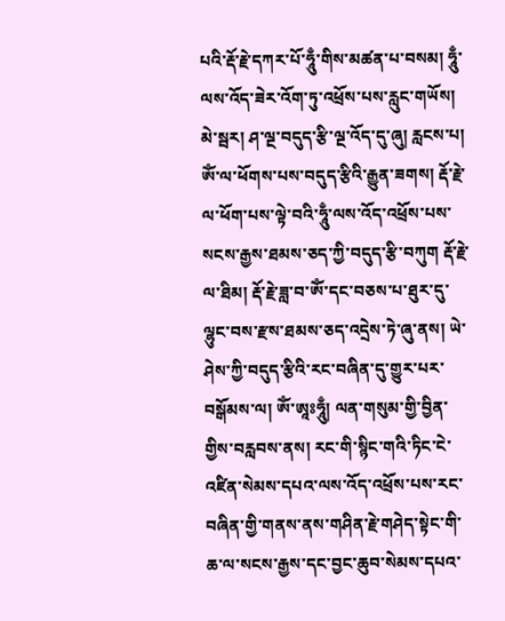པའི་རྡོ་རྗེ་དཀར་པོ་ཧཱུྃ་གིས་མཚན་པ་བསམ། ཧཱུྃ་ལས་འོད་ཟེར་འོག་ཏུ་འཕྲོས་པས་རླུང་གཡོས། མེ་སྦར། ཤ་ལྔ་བདུད་རྩི་ལྔ་འོད་དུ་ཞུ། རླངས་པ། ཨོཾ་ལ་ཕོགས་པས་བདུད་རྩིའི་རྒྱུན་ཟགས། རྡོ་རྗེ་ལ་ཕོག་པས་ལྟེ་བའི་ཧཱུྃ་ལས་འོད་འཕྲོས་པས་སངས་རྒྱས་ཐམས་ཅད་ཀྱི་བདུད་རྩི་བཀུག རྡོ་རྗེ་ལ་ཐིམ། རྡོ་རྗེ་ཟླ་བ་ཨོཾ་དང་བཅས་པ་ཐུར་དུ་ལྷུང་བས་རྫས་ཐམས་ཅད་འདྲེས་ཏེ་ཞུ་ནས། ཡེ་ཤེས་ཀྱི་བདུད་རྩིའི་རང་བཞིན་དུ་གྱུར་པར་བསྒོམས་ལ། ཨོཾ་ཨཱཿཧཱུྃ། ལན་གསུམ་གྱི་བྱིན་གྱིས་བརླབས་ནས། རང་གི་སྙིང་གའི་ཏིང་ངེ་འཛིན་སེམས་དཔའ་ལས་འོད་འཕྲོས་པས་རང་བཞིན་གྱི་གནས་ནས་གཤིན་རྗེ་གཤེད་སྟེང་གི་ཆ་ལ་སངས་རྒྱས་དང་བྱང་ཆུབ་སེམས་དཔའ་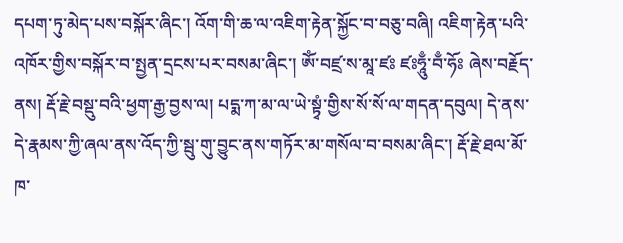དཔག་ཏུ་མེད་པས་བསྐོར་ཞིང་། འོག་གི་ཆ་ལ་འཇིག་རྟེན་སྐྱོང་བ་བཅུ་བཞི། འཇིག་རྟེན་པའི་འཁོར་གྱིས་བསྐོར་བ་སྤྱན་དྲངས་པར་བསམ་ཞིང་། ཨོཾ་བཛྲ་ས་མཱ་ཛཿ ཛཿཧཱུྃ་བྃ་ཧོཿ ཞེས་བརྗོད་ནས། རྡོ་རྗེ་བསྡུ་བའི་ཕྱག་རྒྱ་བྱས་ལ། པདྨ་ཀ་མ་ལ་ཡེ་སྟྭཾ་གྱིས་སོ་སོ་ལ་གདན་དབུལ། དེ་ནས་དེ་རྣམས་ཀྱི་ཞལ་ནས་འོད་ཀྱི་སྦུ་གུ་བྱུང་ནས་གཏོར་མ་གསོལ་བ་བསམ་ཞིང་། རྡོ་རྗེ་ཐལ་མོ་ཁ་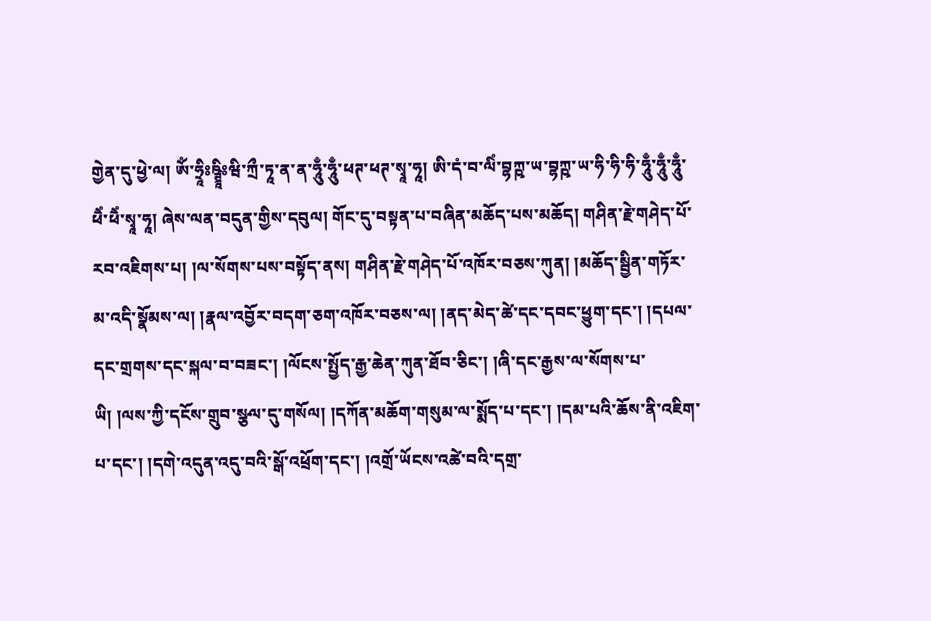གྱེན་དུ་ཕྱེ་ལ། ཨོཾ་ཧྲཱིཿཥྚྲཱིཿཝི་ཀྲྀ་ཏཱ་ན་ན་ཧཱུྃ་ཧཱུྃ་ཕཊ་ཕཊ་སྭཱ་ཧཱ། ཨི་དཾ་བ་ལིཾ་བྷཀྵ་ཡ་བྷཀྵ་ཡ་ཧི་ཧི་ཧི་ཧཱུྃ་ཧཱུྃ་ཧཱུྃ་ཕཻཾ་ཕཻཾ་སྭཱ་ཧཱ། ཞེས་ལན་བདུན་གྱིས་དབུལ། གོང་དུ་བསྟན་པ་བཞིན་མཆོད་པས་མཆོད། གཤིན་རྗེ་གཤེད་པོ་རབ་འཇིགས་པ། །ལ་སོགས་པས་བསྟོད་ནས། གཤིན་རྗེ་གཤེད་པོ་འཁོར་བཅས་ཀུན། །མཆོད་སྦྱིན་གཏོར་མ་འདི་སྣོམས་ལ། །རྣལ་འབྱོར་བདག་ཅག་འཁོར་བཅས་ལ། །ནད་མེད་ཚེ་དང་དབང་ཕྱུག་དང་། །དཔལ་དང་གྲགས་དང་སྐལ་བ་བཟང་། །ལོངས་སྤྱོད་རྒྱ་ཆེན་ཀུན་ཐོབ་ཅིང་། །ཞི་དང་རྒྱས་ལ་སོགས་པ་ཡི། །ལས་ཀྱི་དངོས་གྲུབ་སྩལ་དུ་གསོལ། །དཀོན་མཆོག་གསུམ་ལ་སྨོད་པ་དང་། །དམ་པའི་ཆོས་ནི་འཇིག་པ་དང་། །དགེ་འདུན་འདུ་བའི་སྒོ་འཕྲོག་དང་། །འགྲོ་ཡོངས་འཚེ་བའི་དགྲ་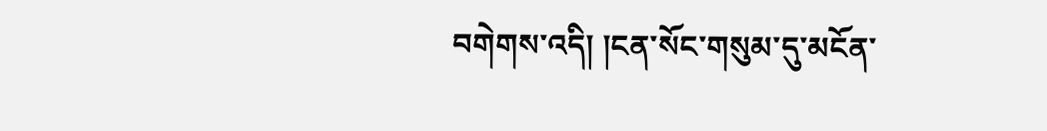བགེགས་འདི། །ངན་སོང་གསུམ་དུ་མངོན་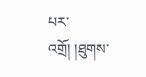པར་འགྲོ། །ཐུགས་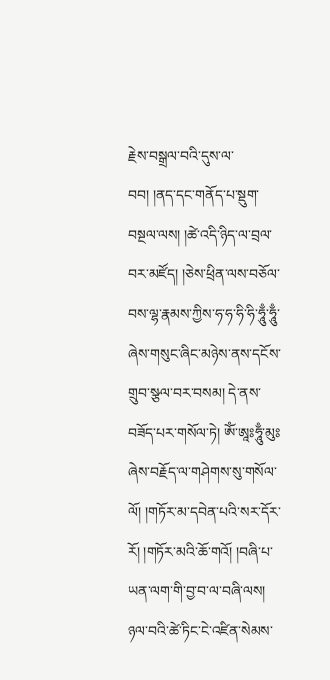རྗེས་བསྒྲལ་བའི་དུས་ལ་བབ། །ནད་དང་གནོད་པ་སྡུག་བསྔལ་ལས། །ཚེ་འདི་ཉིད་ལ་བྲལ་བར་མཛོད། །ཅེས་ཕྲིན་ལས་བཅོལ་བས་ལྷ་རྣམས་ཀྱིས་ཧ་ཧ་ཧི་ཧི་ཧཱུྃ་ཧཱུྃ་ཞེས་གསུང་ཞིང་མཉེས་ནས་དངོས་གྲུབ་སྩལ་བར་བསམ། དེ་ནས་བཟོད་པར་གསོལ་ཏེ། ཨོཾ་ཨཱཿཧཱུྃ་མུཿ ཞེས་བརྗོད་ལ་གཤེགས་སུ་གསོལ་ལོ། །གཏོར་མ་དབེན་པའི་སར་དོར་རོ། །གཏོར་མའི་ཆོ་གའོ། །བཞི་པ་ཡན་ལག་གི་བྱ་བ་ལ་བཞི་ལས། ཉལ་བའི་ཚེ་ཏིང་ངེ་འཛིན་སེམས་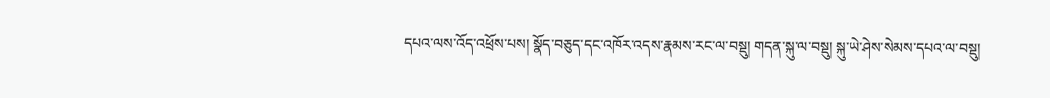དཔའ་ལས་འོད་འཕྲོས་པས། སྣོད་བཅུད་དང་འཁོར་འདས་རྣམས་རང་ལ་བསྡུ། གདན་སྐུ་ལ་བསྡུ། སྐུ་ཡེ་ཤེས་སེམས་དཔའ་ལ་བསྡུ།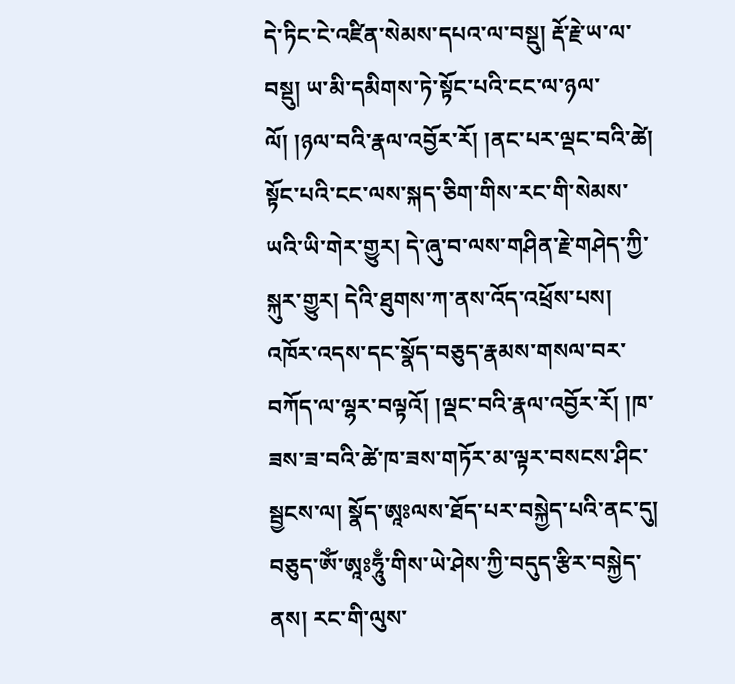དེ་ཏིང་ངེ་འཛིན་སེམས་དཔའ་ལ་བསྡུ། རྡོ་རྗེ་ཡ་ལ་བསྡུ། ཡ་མི་དམིགས་ཏེ་སྟོང་པའི་ངང་ལ་ཉལ་ལོ། །ཉལ་བའི་རྣལ་འབྱོར་རོ། །ནང་པར་ལྡང་བའི་ཚེ། སྟོང་པའི་ངང་ལས་སྐད་ཅིག་གིས་རང་གི་སེམས་ཡའི་ཡི་གེར་གྱུར། དེ་ཞུ་བ་ལས་གཤིན་རྗེ་གཤེད་ཀྱི་སྐུར་གྱུར། དེའི་ཐུགས་ཀ་ནས་འོད་འཕྲོས་པས། འཁོར་འདས་དང་སྣོད་བཅུད་རྣམས་གསལ་བར་བཀོད་ལ་ལྷར་བལྟའོ། །ལྡང་བའི་རྣལ་འབྱོར་རོ། །ཁ་ཟས་ཟ་བའི་ཚེ་ཁ་ཟས་གཏོར་མ་ལྟར་བསངས་ཤིང་སྦྱངས་ལ། སྣོད་ཨཱཿལས་ཐོད་པར་བསྐྱེད་པའི་ནང་དུ། བཅུད་ཨོཾ་ཨཱཿཧཱུྃ་གིས་ཡེ་ཤེས་ཀྱི་བདུད་རྩིར་བསྐྱེད་ནས། རང་གི་ལུས་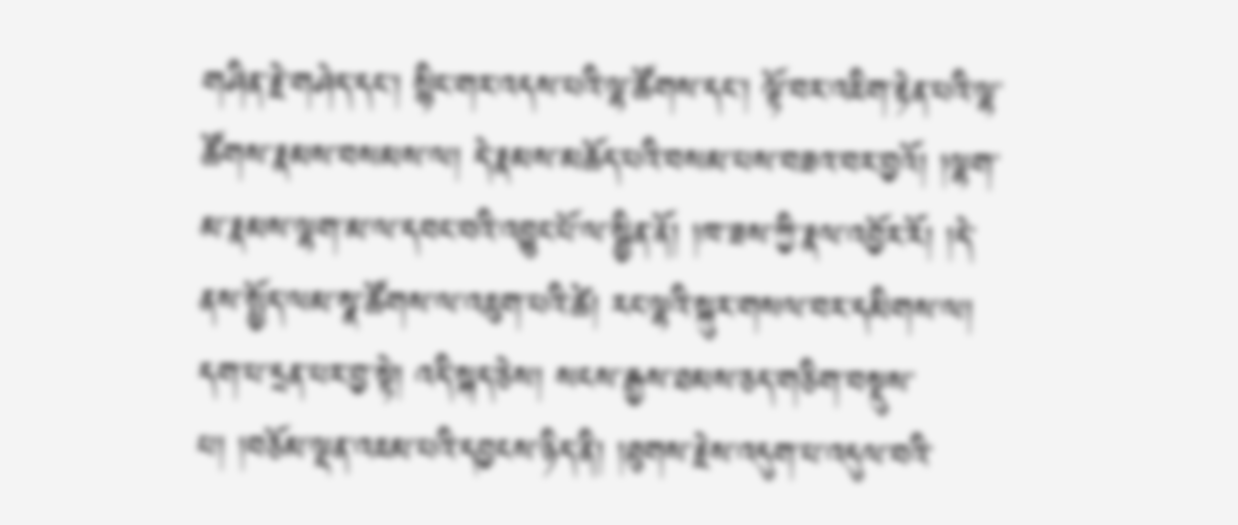གཤིན་རྗེ་གཤེད་དང་། སྙིང་གར་འདས་པའི་ལྷ་ཚོགས་དང་། ལྟོ་བར་འཇིག་རྟེན་པའི་ལྷ་ཚོགས་རྣམས་བསམས་ལ། དེ་རྣམས་མཆོད་པའི་བསམ་པས་བཟའ་བར་བྱའོ། །ལྷག་མ་རྣམས་ལྷག་མ་ལ་དབང་བའི་འབྱུང་པོ་ལ་སྦྱིན་ནོ། །ཁ་ཟས་ཀྱི་རྣལ་འབྱོར་རོ། །དེ་ནས་སྤྱོད་ལམ་སྣ་ཚོགས་ལ་འཇུག་པའི་ཚེ། རང་ལྷའི་སྐུར་གསལ་བར་དམིགས་ལ། དག་པ་དྲན་པར་བྱ་སྟེ། འདི་སྐད་ཅེས། སངས་རྒྱས་ཐམས་ཅད་གཅིག་བསྡུས་པ། །བཅོམ་ལྡན་འཇམ་པའི་དབྱངས་ཉིད་ནི། །ཐུགས་རྗེས་འདུག་པ་འདུལ་བའི་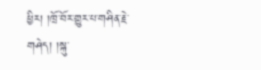ཕྱིར། །ཁྲོ་བོར་གྱུར་པ་གཤིན་རྗེ་གཤེད། །སྐུ་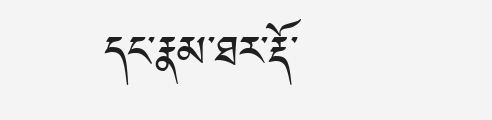དང་རྣམ་ཐར་རྡོ་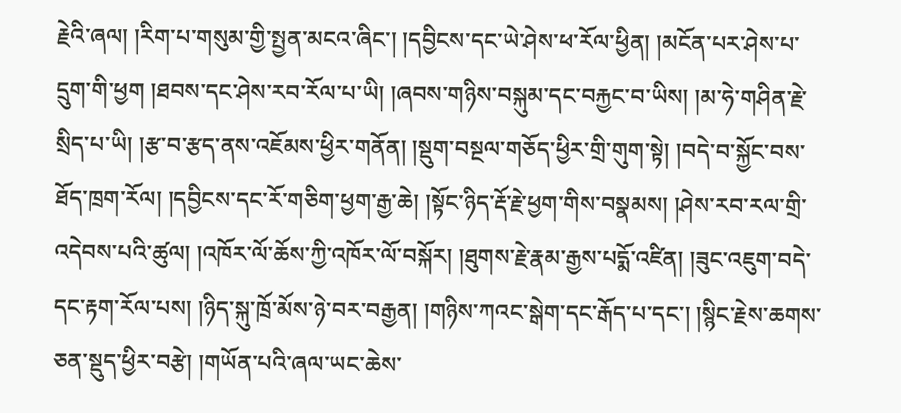རྗེའི་ཞལ། །རིག་པ་གསུམ་གྱི་སྤྱན་མངའ་ཞིང་། །དབྱིངས་དང་ཡེ་ཤེས་ཕ་རོལ་ཕྱིན། །མངོན་པར་ཤེས་པ་དྲུག་གི་ཕྱག །ཐབས་དང་ཤེས་རབ་རོལ་པ་ཡི། །ཞབས་གཉིས་བསྐུམ་དང་བརྐྱང་བ་ཡིས། །མ་ཧེ་གཤིན་རྗེ་སྲིད་པ་ཡི། །རྩ་བ་རྩད་ནས་འཇོམས་ཕྱིར་གནོན། །སྡུག་བསྔལ་གཅོད་ཕྱིར་གྲི་གུག་སྟེ། །བདེ་བ་སྐྱོང་བས་ཐོད་ཁྲག་རོལ། །དབྱིངས་དང་རོ་གཅིག་ཕྱག་རྒྱ་ཆེ། །སྟོང་ཉིད་རྡོ་རྗེ་ཕྱག་གིས་བསྣམས། །ཤེས་རབ་རལ་གྲི་འདེབས་པའི་ཚུལ། །འཁོར་ལོ་ཆོས་ཀྱི་འཁོར་ལོ་བསྐོར། །ཐུགས་རྗེ་རྣམ་རྒྱས་པདྨོ་འཛིན། །ཟུང་འཇུག་བདེ་དང་རྟག་རོལ་པས། །ཉིད་སྐུ་ཁྲོ་མོས་ཉེ་བར་བརྒྱན། །གཉིས་ཀའང་སྒེག་དང་རྒོད་པ་དང་། །སྙིང་རྗེས་ཆགས་ཅན་སྡུད་ཕྱིར་བརྩེ། །གཡོན་པའི་ཞལ་ཡང་ཆེས་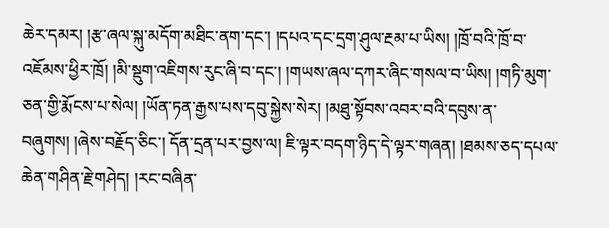ཆེར་དམར། །རྩ་ཞལ་སྐུ་མདོག་མཐིང་ནག་དང་། །དཔའ་དང་དྲག་ཤུལ་རྔམ་པ་ཡིས། །ཁྲོ་བའི་ཁྲོ་བ་འཇོམས་ཕྱིར་ཁྲོ། །མི་སྡུག་འཇིགས་རུང་ཞི་བ་དང་། །གཡས་ཞལ་དཀར་ཞིང་གསལ་བ་ཡིས། །གཏི་མུག་ཅན་གྱི་རྨོངས་པ་སེལ། །ཡོན་ཏན་རྒྱས་པས་དབུ་སྐྱེས་སེར། །མཐུ་སྟོབས་འབར་བའི་དབུས་ན་བཞུགས། །ཞེས་བརྗོད་ཅིང་། དོན་དྲན་པར་བྱས་ལ། ཇི་ལྟར་བདག་ཉིད་དེ་ལྟར་གཞན། །ཐམས་ཅད་དཔལ་ཆེན་གཤིན་རྗེ་གཤེད། །རང་བཞིན་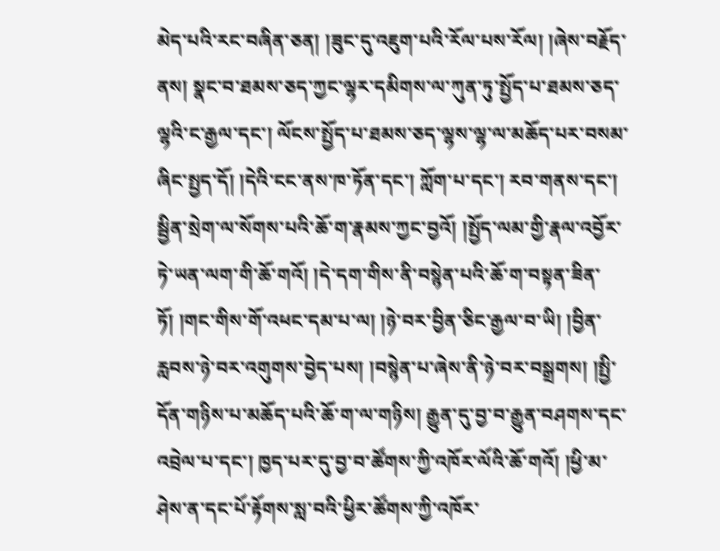མེད་པའི་རང་བཞིན་ཅན། །ཟུང་དུ་འཇུག་པའི་རོལ་པས་རོལ། །ཞེས་བརྗོད་ནས། སྣང་བ་ཐམས་ཅད་ཀྱང་ལྷར་དམིགས་ལ་ཀུན་ཏུ་སྤྱོད་པ་ཐམས་ཅད་ལྷའི་ང་རྒྱལ་དང་། ལོངས་སྤྱོད་པ་ཐམས་ཅད་ལྷས་ལྷ་ལ་མཆོད་པར་བསམ་ཞིང་སྤྱད་དོ། །དེའི་ངང་ནས་ཁ་ཏོན་དང་། ཀློག་པ་དང་། རབ་གནས་དང་། སྦྱིན་སྲེག་ལ་སོགས་པའི་ཆོ་ག་རྣམས་ཀྱང་བྱའོ། །སྤྱོད་ལམ་གྱི་རྣལ་འབྱོར་ཏེ་ཡན་ལག་གི་ཆོ་གའོ། །དེ་དག་གིས་ནི་བསྙེན་པའི་ཆོ་ག་བསྟན་ཟིན་ཏོ། །གང་གིས་གོ་འཕང་དམ་པ་ལ། །ཉེ་བར་བྱིན་ཅིང་རྒྱལ་བ་ཡི། །བྱིན་རླབས་ཉེ་བར་འགུགས་བྱེད་པས། །བསྙེན་པ་ཞེས་ནི་ཉེ་བར་བསྒྲགས། །སྤྱི་དོན་གཉིས་པ་མཆོད་པའི་ཆོ་ག་ལ་གཉིས། རྒྱུན་དུ་བྱ་བ་རྒྱུན་བཤགས་དང་འབྲེལ་པ་དང་། ཁྱད་པར་དུ་བྱ་བ་ཚོགས་ཀྱི་འཁོར་ལོའི་ཆོ་གའོ། །ཕྱི་མ་ཤེས་ན་དང་པོ་རྟོགས་སླ་བའི་ཕྱིར་ཚོགས་ཀྱི་འཁོར་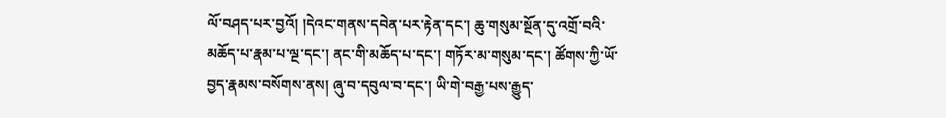ལོ་བཤད་པར་བྱའོ། །དེའང་གནས་དབེན་པར་རྟེན་དང་། ཆུ་གསུམ་སྔོན་དུ་འགྲོ་བའི་མཆོད་པ་རྣམ་པ་ལྔ་དང་། ནང་གི་མཆོད་པ་དང་། གཏོར་མ་གསུམ་དང་། ཚོགས་ཀྱི་ཡོ་བྱད་རྣམས་བསོགས་ནས། ཞུ་བ་དབུལ་བ་དང་། ཡི་གེ་བརྒྱ་པས་རྒྱུད་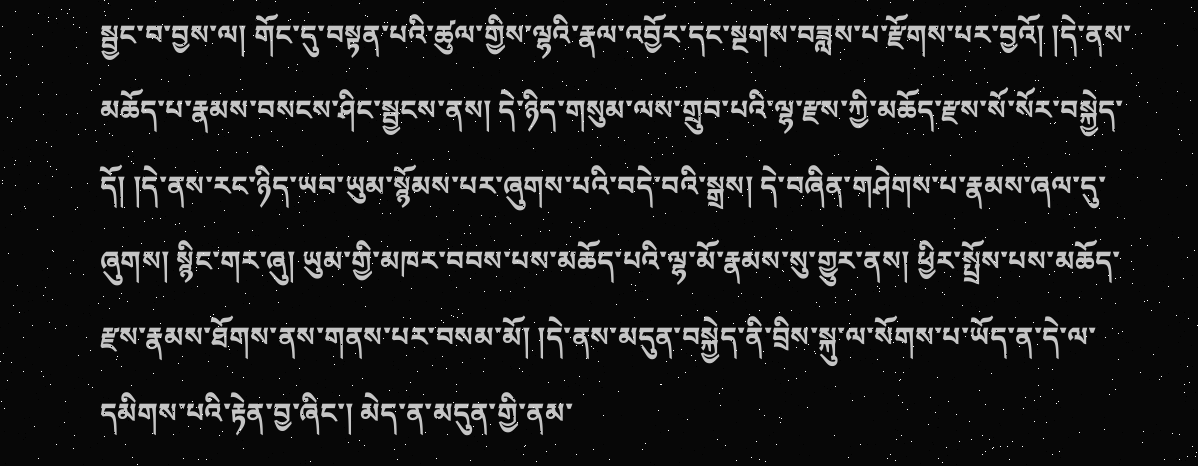སྦྱང་བ་བྱས་ལ། གོང་དུ་བསྟན་པའི་ཚུལ་གྱིས་ལྷའི་རྣལ་འབྱོར་དང་སྔགས་བཟླས་པ་རྫོགས་པར་བྱའོ། །དེ་ནས་མཆོད་པ་རྣམས་བསངས་ཤིང་སྦྱངས་ནས། དེ་ཉིད་གསུམ་ལས་གྲུབ་པའི་ལྷ་རྫས་ཀྱི་མཆོད་རྫས་སོ་སོར་བསྐྱེད་དོ། །དེ་ནས་རང་ཉིད་ཡབ་ཡུམ་སྙོམས་པར་ཞུགས་པའི་བདེ་བའི་སྒྲས། དེ་བཞིན་གཤེགས་པ་རྣམས་ཞལ་དུ་ཞུགས། སྙིང་གར་ཞུ། ཡུམ་གྱི་མཁར་བབས་པས་མཆོད་པའི་ལྷ་མོ་རྣམས་སུ་གྱུར་ནས། ཕྱིར་སྤྲོས་པས་མཆོད་རྫས་རྣམས་ཐོགས་ནས་གནས་པར་བསམ་མོ། །དེ་ནས་མདུན་བསྐྱེད་ནི་བྲིས་སྐུ་ལ་སོགས་པ་ཡོད་ན་དེ་ལ་དམིགས་པའི་རྟེན་བྱ་ཞིང་། མེད་ན་མདུན་གྱི་ནམ་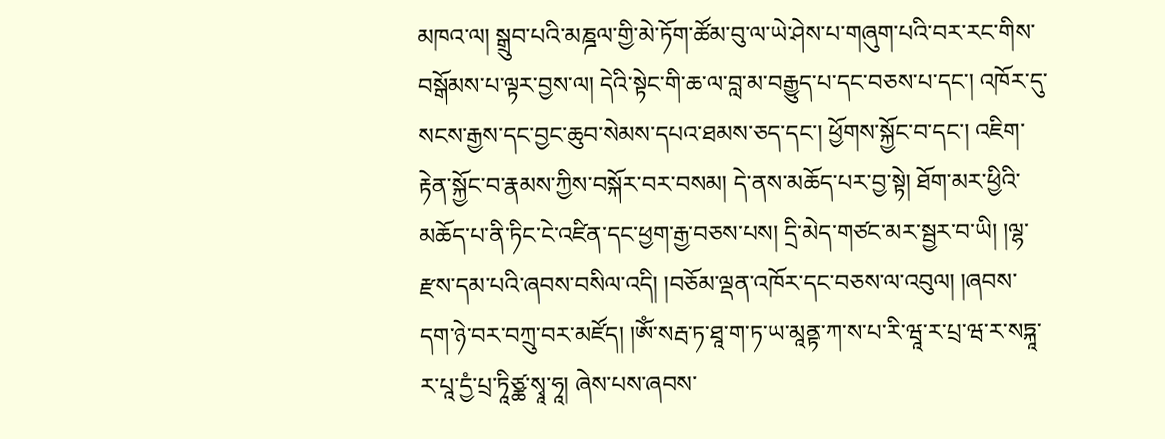མཁའ་ལ། སྒྲུབ་པའི་མཎྜལ་གྱི་མེ་ཏོག་ཚོམ་བུ་ལ་ཡེ་ཤེས་པ་གཞུག་པའི་བར་རང་གིས་བསྒོམས་པ་ལྟར་བྱས་ལ། དེའི་སྟེང་གི་ཆ་ལ་བླ་མ་བརྒྱུད་པ་དང་བཅས་པ་དང་། འཁོར་དུ་སངས་རྒྱས་དང་བྱང་ཆུབ་སེམས་དཔའ་ཐམས་ཅད་དང་། ཕྱོགས་སྐྱོང་བ་དང་། འཇིག་རྟེན་སྐྱོང་བ་རྣམས་ཀྱིས་བསྐོར་བར་བསམ། དེ་ནས་མཆོད་པར་བྱ་སྟེ། ཐོག་མར་ཕྱིའི་མཆོད་པ་ནི་ཏིང་ངེ་འཛིན་དང་ཕྱག་རྒྱ་བཅས་པས། དྲི་མེད་གཙང་མར་སྦྱར་བ་ཡི། །ལྷ་རྫས་དམ་པའི་ཞབས་བསིལ་འདི། །བཅོམ་ལྡན་འཁོར་དང་བཅས་ལ་འབུལ། །ཞབས་དག་ཉེ་བར་བཀྲུ་བར་མཛོད། །ཨོཾ་སརྦ་ཏ་ཐཱ་ག་ཏ་ཡ་མཱནྟ་ཀ་ས་པ་རི་ཝཱ་ར་པྲ་ཝ་ར་སཏྐཱ་ར་པཱ་དྱཾ་པྲ་ཏཱིཙྪ་སྭཱ་ཧཱ། ཞེས་པས་ཞབས་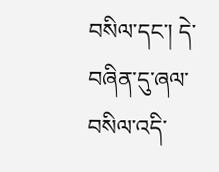བསིལ་དང་། དེ་བཞིན་དུ་ཞལ་བསིལ་འདི་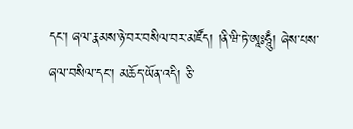དང་། ཞལ་རྣམས་ཉེ་བར་བསིལ་བར་མཛོད། །ནི་ཝི་ཏེ་ཨཱཿཧཱུྃ། ཞེས་པས་ཞལ་བསིལ་དང་། མཆོད་ཡོན་འདི། ཅི་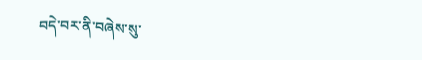བདེ་བར་ནི་བཞེས་སུ་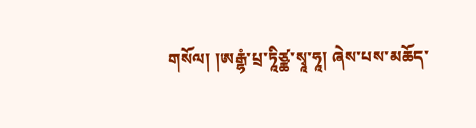གསོལ། །ཨརྒྷཾ་པྲ་ཏཱིཙྪ་སྭཱ་ཧཱ། ཞེས་པས་མཆོད་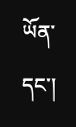ཡོན་དང་།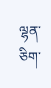ལྷན་ཅིག་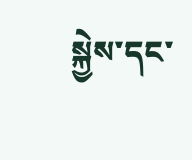སྐྱེས་དང་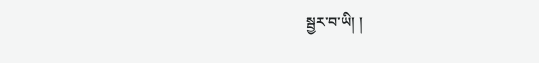སྦྱར་བ་ཡི། །